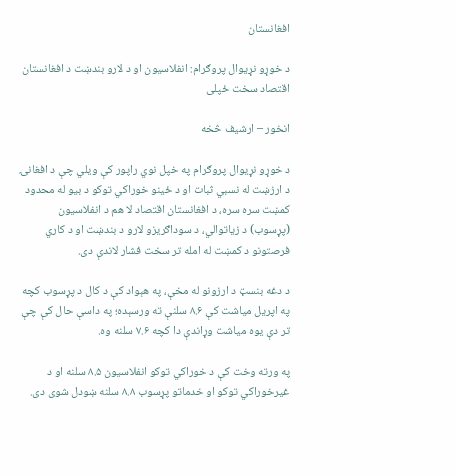افغانستان

د خوړو نړیوال پروګرام: انفلاسیون او د لارو بندښت د افغانستان اقتصاد سخت ځپلی

انخور – ارشیف څخه

د خوړو نړیوال پروګرام په خپل نوي راپور کې ویلي چې د افغانۍ د ارزښت له نسبي ثبات او د ځینو خوراکي توکو د بیو له محدود کمښت سره سره، د افغانستان اقتصاد لا هم د انفلاسیون (پړسوب) د زیاتوالي، د سوداګریزو لارو د بندښت او د کاري فرصتونو د کمښت له امله تر سخت فشار لاندې دی.

د دغه بنسټ د ارزونو له مخې، په هېواد کې د کال د پړسوب کچه په اپریل میاشت کې ۸.۶ سلنې ته ورسېده؛ په داسې حال کې چې تر دې یوه میاشت وړاندې دا کچه ۷.۶ سلنه وه.

په ورته وخت کې د خوراکي توکو انفلاسیون ۸.۵ سلنه او د غیرخوراکي توکو او خدماتو پړسوب ۸.۸ سلنه ښودل شوی دی.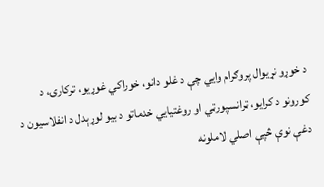د خوړو نړیوال پروګرام وایي چې د غلو دانو، خوراکي غوړیو، ترکارۍ، د کورونو د کرایو، ټرانسپورټي او روغتیايي خدماتو د بیو لوړېدل د انفلاسیون د دغې نوې څپې اصلي لاملونه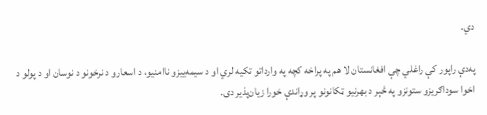دي.

په‌دې راپور کې راغلي چې افغانستان لا هم په پراخه کچه په وارداتو تکیه لري او د سیمه‌ییزو ناامنیو، د اسعارو د نرخونو د نوسان او د پولو د اخوا سوداګریزو ستونزو په څېر د بهرنیو ټکانونو پر وړاندې خورا زیان‌پذیر دی.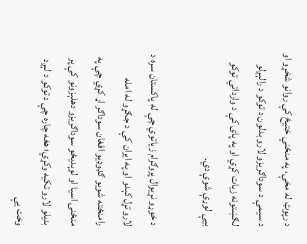د رپوټ له مخې، په منځني ختیځ کې روانو شخړو او د سیمې د سوداګریزو لارو بدلون د توکو د رالېږلو لګښتونه زیات کړي او په پای کې د وارداتي توکو بیې لوړې شوې دي.

د خوړو نړیوال پروګرام زیاتوي چې له پاکستان سره د لارو تړل کېدو او په ایران کې د جګړو له امله رامنځته شویو ګډوډیو افغان سوداګر اړ کړي چې په منځنۍ اسیا او لوېدیځو سوداګریزو دهلېزونو کې پر بدیلو لارو تکیه وکړي؛ هغه چاره چې د توکو د لېږد وخت یې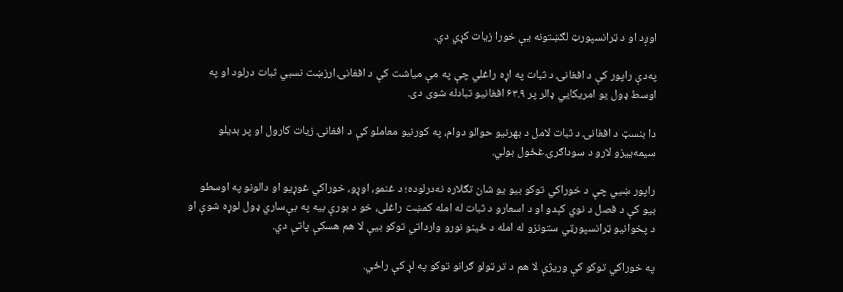اوږد او د ټرانسپورټ لګښتونه یې خورا زیات کړي دي.

په‌دې راپور کې د افغانۍ د ثبات په اړه راغلي چې په مې میاشت کې د افغانۍ ارزښت نسبي ثبات درلود او په اوسط ډول یو امریکایي ډالر پر ۶۳.۹ افغانیو تبادله شوی دی.

دا بنسټ د افغانۍ د ثبات لامل د بهرنیو حوالو دوام، په کورنیو معاملو کې د افغانۍ زیات کارول او پر بدیلو سیمه‌ییزو لارو د سوداګرۍ غځول بولي.

راپور ښيي چې د خوراکي توکو بیو یو شان تګلاره نه‌درلوده؛ د غنمو، اوړو، خوراکي غوړیو او دالونو په اوسطو بیو کې د فصل د نوي کېدو او د اسعارو د ثبات له امله کمښت راغلی، خو د بورې بیه په بې‌ساري ډول لوړه شوې او د پخوانیو ټرانسپورټي ستونزو له امله د ځینو نورو وارداتي توکو بیې لا هم هسکې پاتې دي.

په خوراکي توکو کې وریژې لا هم د تر ټولو ګرانو توکو په لړ کې راځي.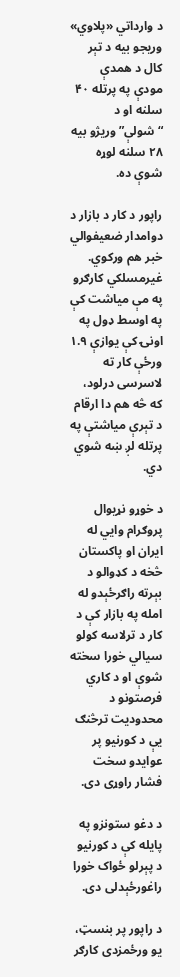د وارداتي «پلاوي» وریجو بیه د تېر کال د همدې مودې په پرتله ۴۰ سلنه او د “شولې” وریژو بیه ۲۸ سلنه لوړه شوې ده.

راپور د کار د بازار د دوامدار ضعیفوالي خبر هم ورکوي. غیرمسلکي کارګرو په مې میاشت کې په اوسط ډول په اونۍ کې یوازې ۱.۹ ورځې کار ته لاسرسی درلود، که څه هم دا ارقام د تېرې میاشتې په پرتله لږ ښه شوي دي.

د خوړو نړیوال پروګرام وایي له ایران او پاکستان څخه د کډوالو د بېرته راګرځېدو له امله په بازار کې د کار د ترلاسه کولو سیالي خورا سخته شوې او د کاري فرصتونو د محدودیت ترڅنګ یې د کورنیو پر عوایدو سخت فشار راوړی دی.

د دغو ستونزو په پایله کې د کورنیو د پېرلو ځواک خورا راغورځېدلی دی.

د راپور پر بنسټ، یو ورځمزدی کارګر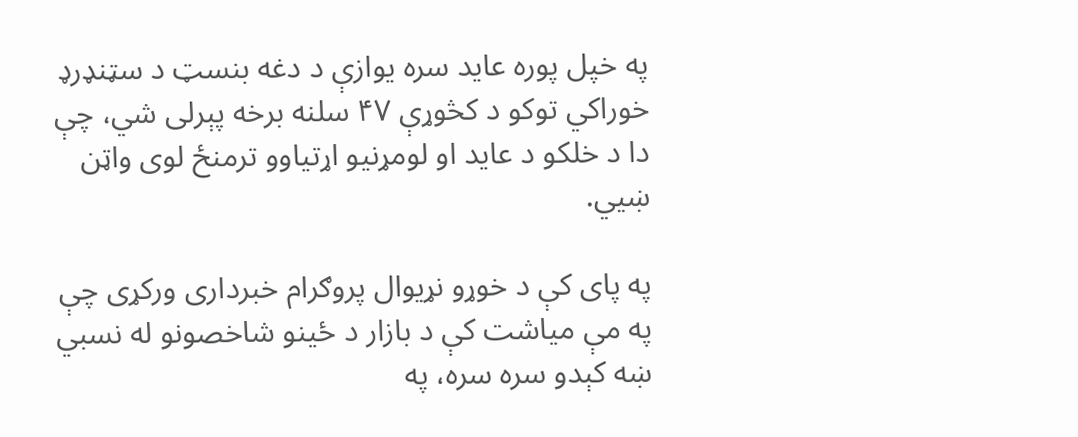په خپل پوره عاید سره یوازې د دغه بنسټ د سټنډرډ خوراکي توکو د کڅوړې ۴۷ سلنه برخه پېرلی شي، چې دا د خلکو د عاید او لومړنیو اړتیاوو ترمنځ لوی واټن ښيي.

په پای کې د خوړو نړیوال پروګرام خبرداری ورکړی چې په مې میاشت کې د بازار د ځینو شاخصونو له نسبي ښه کېدو سره سره، په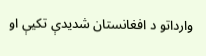وارداتو د افغانستان شدیدې تکیې او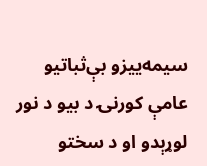سیمه‌ییزو بې‌ثباتیو عامې کورنۍ د بیو د نور لوړېدو او د سختو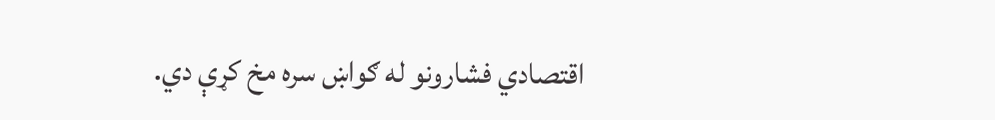اقتصادي فشارونو له ګواښ سره مخ کړې دي.